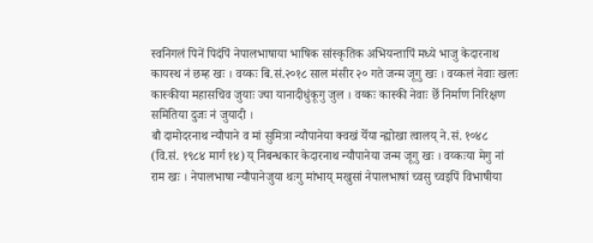स्वनिगलं पिनें पिदंपिं नेपालभाषाया भाषिक सांस्कृतिक अभियन्तापिं मध्ये भाजु केदारनाथ कायस्थ नं छम्ह खः । वय्कः बि.सं.२०१८ साल मंसीर २० गते जन्म जूगु खः । वय्कलं नेवाः खलः कास्कीया महासचिव जुयाः ज्या यानादीधुंकूगु जुल । वय्कः कास्की नेवाः छेँ निर्माण निरिक्षण समितिया दुजः नं जुयादी ।
बौ दामोदरनाथ न्यौपाने व मां सुमित्रा न्यौपानेया क्वखं येँया न्ह्योखा त्वालय् ने.सं. १०४८ (वि.सं. १९८४ मार्ग १४) य् निबन्धकार केदारनाथ न्यौपानेया जन्म जूगु खः । वय्कःया मेगु नां राम खः । नेपालभाषा न्यौपानेजुया थःगु मांभाय् मखुसां नेपालभाषां च्वसु च्वइपिं विभाषीया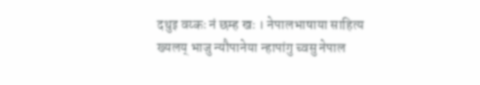दथुइ वय्कः नं छम्ह खः । नेपालभाषाया साहित्य ख्यलय् भाजु न्यौपानेया न्हापांगु च्वसु नेपाल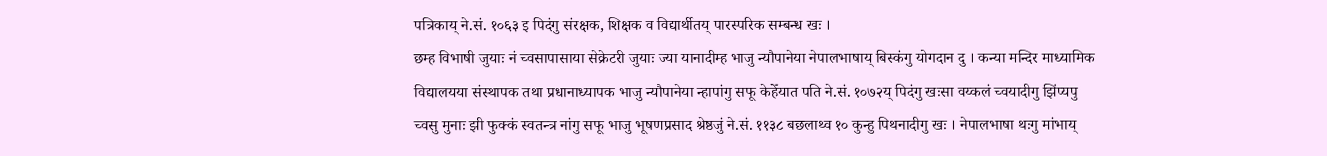पत्रिकाय् ने.सं. १०६३ इ पिदंगु संरक्षक, शिक्षक व विद्यार्थीतय् पारस्परिक सम्बन्ध खः ।
छम्ह विभाषी जुयाः नं च्वसापासाया सेक्रेटरी जुयाः ज्या यानादीम्ह भाजु न्यौपानेया नेपालभाषाय् बिस्कंगु योगदान दु । कन्या मन्दिर माध्यामिक विद्यालयया संस्थापक तथा प्रधानाध्यापक भाजु न्यौपानेया न्हापांगु सफू केहेँयात पति ने.सं. १०७२य् पिदंगु खःसा वय्कलं च्वयादीगु झिंप्यपु च्वसु मुनाः झी फुक्कं स्वतन्त्र नांगु सफू भाजु भूषणप्रसाद श्रेष्ठजुं ने.सं. ११३८ बछलाथ्व १० कुन्हु पिथनादीगु खः । नेपालभाषा थःगु मांभाय्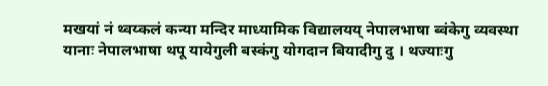मखयां नं थ्वय्कलं कन्या मन्दिर माध्यामिक विद्यालयय् नेपालभाषा ब्वंकेगु व्यवस्था यानाः नेपालभाषा थपू यायेगुली बस्कंगु योगदान बियादीगु दु । थज्याःगु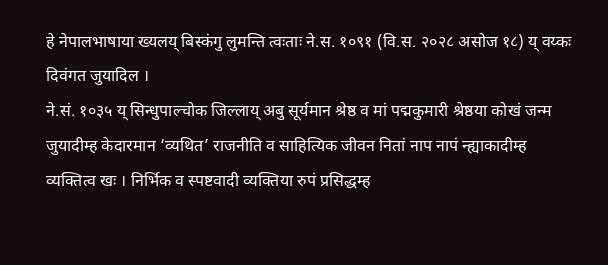हे नेपालभाषाया ख्यलय् बिस्कंगु लुमन्ति त्वःताः ने.स. १०९१ (वि.स. २०२८ असोज १८) य् वय्कः दिवंगत जुयादिल ।
ने.सं. १०३५ य् सिन्धुपाल्चोक जिल्लाय् अबु सूर्यमान श्रेष्ठ व मां पद्मकुमारी श्रेष्ठया कोखं जन्म जुयादीम्ह केदारमान ‘व्यथित’ राजनीति व साहित्यिक जीवन नितां नाप नापं न्ह्याकादीम्ह व्यक्तित्व खः । निर्भिक व स्पष्टवादी व्यक्तिया रुपं प्रसिद्धम्ह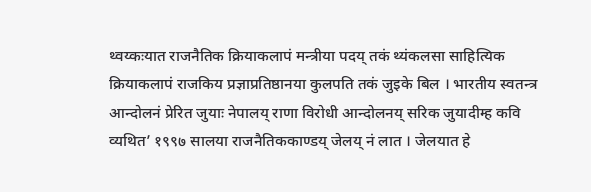थ्वय्कःयात राजनैतिक क्रियाकलापं मन्त्रीया पदय् तकं थ्यंकलसा साहित्यिक क्रियाकलापं राजकिय प्रज्ञाप्रतिष्ठानया कुलपति तकं जुइके बिल । भारतीय स्वतन्त्र आन्दोलनं प्रेरित जुयाः नेपालय् राणा विरोधी आन्दोलनय् सरिक जुयादीम्ह कवि व्यथित’ १९९७ सालया राजनैतिककाण्डय् जेलय् नं लात । जेलयात हे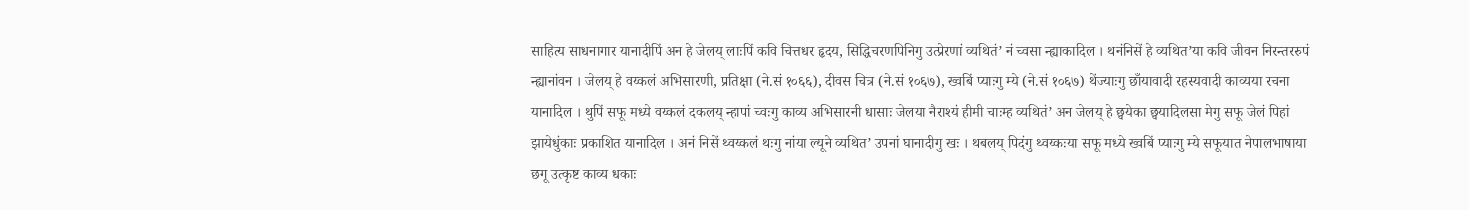साहित्य साधनागार यानादीपिं अन हे जेलय् लाःपिं कवि चित्तधर हृदय, सिद्धिचरणपिनिगु उत्प्रेरणां व्यथितं’ नं च्वसा न्ह्याकादिल । थनंनिसें हे व्यथित’या कवि जीवन निरन्तररुपं न्ह्यानांवन । जेलय् हे वय्कलं अभिसारणी, प्रतिक्षा (ने.सं १०६६), दीवस चित्र (ने.सं १०६७), ख्वबिं प्याःगु म्ये (ने.सं १०६७) थेंज्याःगु छाँयावादी रहस्यवादी काव्यया रचना यानादिल । थुपिं सफू मध्ये वय्कलं दकलय् न्हापां च्वःगु काव्य अभिसारनी धासाः जेलया नैराश्यं हीमी चाःम्ह व्यथितं’ अन जेलय् हे छ्वयेका छ्वयादिलसा मेगु सफू जेलं पिहां झायेधुंकाः प्रकाशित यानादिल । अनं निसें थ्वय्कलं थःगु नांया ल्यूने व्यथित’ उपनां घानादीगु खः । थबलय् पिदंगु थ्वय्कःया सफू मध्ये ख्वबिं प्याःगु म्ये सफूयात नेपालभाषाया छगू उत्कृष्ट काव्य धकाः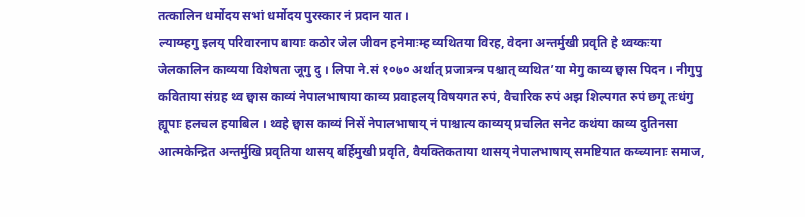तत्कालिन धर्मोदय सभां धर्मोदय पुरस्कार नं प्रदान यात ।
ल्याय्म्हगु इलय् परिवारनाप बायाः कठोर जेल जीवन हनेमाःम्ह व्यथितया विरह, वेदना अन्तर्मुखी प्रवृति हे थ्वय्कःया जेलकालिन काव्यया विशेषता जूगु दु । लिपा ने.सं १०७० अर्थात् प्रजात्रन्त्र पश्चात् व्यथित’या मेगु काव्य छ्वास पिदन । नीगुपु कविताया संग्रह थ्व छ्वास काव्यं नेपालभाषाया काव्य प्रवाहलय् विषयगत रुपं, वैचारिक रुपं अझ शिल्पगत रुपं छगू तःधंगु ह्यूपाः हलचल हयाबिल । थ्वहे छ्वास काव्यं निसें नेपालभाषाय् नं पाश्चात्य काव्यय् प्रचलित सनेट कथंया काव्य दुतिनसा आत्मकेन्द्रित अन्तर्मुखि प्रवृतिया थासय् बर्हिमुखी प्रवृति, वैयक्तिकताया थासय् नेपालभाषाय् समष्टियात कय्च्यानाः समाज,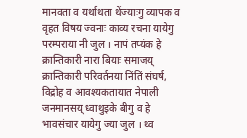मानवता व यर्थाथता थेंज्याःगु व्यापक व वृहत विषय ज्वनाः काव्य रचना यायेगु परम्पराया नी जुल । नापं तप्यंक हे क्रान्तिकारी नारा बियाः समाजय् क्रान्तिकारी परिवर्तनया निंतिं संघर्ष, विद्रोह व आवश्यकतायात नेपाली जनमानसय् ध्वाथुइके बीगु व हे भावसंचार यायेगु ज्या जुल । थ्व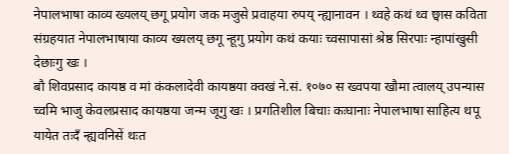नेपालभाषा काव्य ख्यलय् छगू प्रयोग जक मजुसे प्रवाहया रुपय् न्ह्यानावन । थ्वहे कथं थ्व छ्वास कविता संग्रहयात नेपालभाषाया काव्य ख्यलय् छगू न्हूगु प्रयोग कथं कयाः च्वसापासां श्रेष्ठ सिरपाः न्हापांखुसी देछाःगु खः ।
बौ शिवप्रसाद कायष्ठ व मां कंकलादेवी कायष्ठया क्वखं ने.सं. १०७० स ख्वपया खौमा त्वालय् उपन्यास च्वमि भाजु केवलप्रसाद कायष्ठया जन्म जूगु खः । प्रगतिशील बिचाः कःघानाः नेपालभाषा साहित्य थपू यायेत तःदँ न्ह्यवनिसें थःत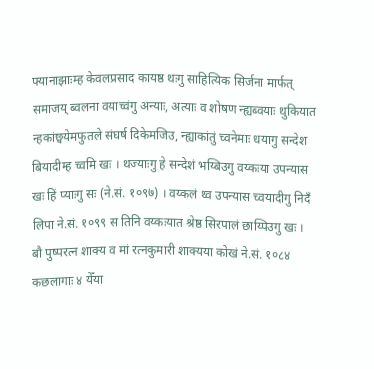फ्यानाझाःम्ह केवलप्रसाद कायष्ठ थःगु साहित्यिक सिर्जना मार्फत् समाजय् ब्वलना वयाच्वंगु अन्याः, अत्याः व शोषण न्ह्यब्वयाः थुकियात न्हकांछ्वयेमफुतले संघर्ष दिकेमजिउ, न्ह्याकांतुं च्वनेमाः धयागु सन्देश बियादीम्ह च्वमि खः । थज्याःगु हे सन्देशं भय्बिउगु वय्कःया उपन्यास खः हिं प्याःगु सः (ने.सं. १०९७) । वय्कलं थ्व उपन्यास च्वयादीगु निदँ लिपा ने.सं. १०९९ स तिनि वय्कःयात श्रेष्ठ सिरपालं छाय्पिउगु खः ।
बौ पुष्परत्न शाक्य व मां रत्नकुमारी शाक्यया कोखं ने.सं. १०८४ कछलागाः ४ येँया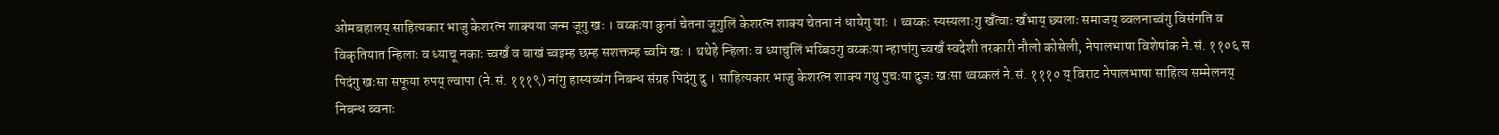ओमबहालय् साहित्यकार भाजु केशरत्न शाक्यया जन्म जूगु खः । वय्कःया कुनां चेतना जूगुलिं केशरत्न शाक्य चेतना नं धायेगु याः । थ्वय्कः स्यस्यलाःगु खँत्वाः खँभाय् छ्यलाः समाजय् ब्वलनाच्वंगु विसंगति व विकृतियात न्हिलाः व ध्याचू नकाः च्वखँ व बाखं च्वइम्ह छम्ह सशक्तम्ह च्वमि खः । थथेहे न्हिलाः व ध्याचुलिं भय्बिउगु वय्कःया न्हापांगु च्वखँ स्वदेशी तरकारी नौलो कोसेली, नेपालभाषा विशेषांक ने.सं. ११०६ स पिदंगु खःसा सफूया रुपय् ल्वापा (ने.सं. १११९) नांगु हास्यव्यंग निबन्ध संग्रह पिदंगु दु । साहित्यकार भाजु केशरत्न शाक्य गथु पुचःया दुजः खःसा थ्वय्कलं ने.सं. १११० य् विराट नेपालभाषा साहित्य सम्मेलनय् निबन्ध ब्वनाः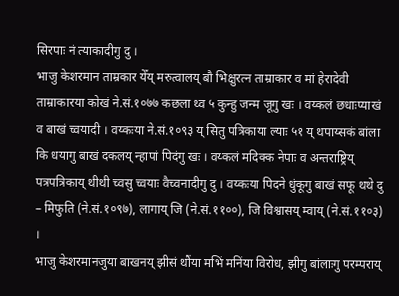सिरपाः नं त्याकादीगु दु ।
भाजु केशरमान ताम्रकार येँय् मरुत्वालय् बौ भिक्षुरत्न ताम्राकार व मां हेरादेवी ताम्राकारया कोखं ने.सं.१०७७ कछला थ्व ५ कुन्हु जन्म जूगु खः । वय्कलं छधाःप्याखं व बाखं च्वयादी । वय्कःया ने.सं.१०९३ य् सितु पत्रिकाया ल्याः ५१ य् थपाय्सकं बांला कि धयागु बाखं दकलय् न्हापां पिदंगु खः । वय्कलं मदिक्क नेपाः व अन्तराष्ट्रिय् पत्रपत्रिकाय् थीथी च्वसु च्वयाः वैच्वनादीगु दु । वय्कःया पिदने धुंकूगु बाखं सफू थथे दु – मिफुति (ने.सं.१०९७), लागाय् जि (ने.सं.११००), जि विश्वासय् म्वाय् (ने.सं.११०३) ।
भाजु केशरमानजुया बाखनय् झीसं थौंया मभिं मनिंया विरोध, झीगु बांलाःगु परम्पराय्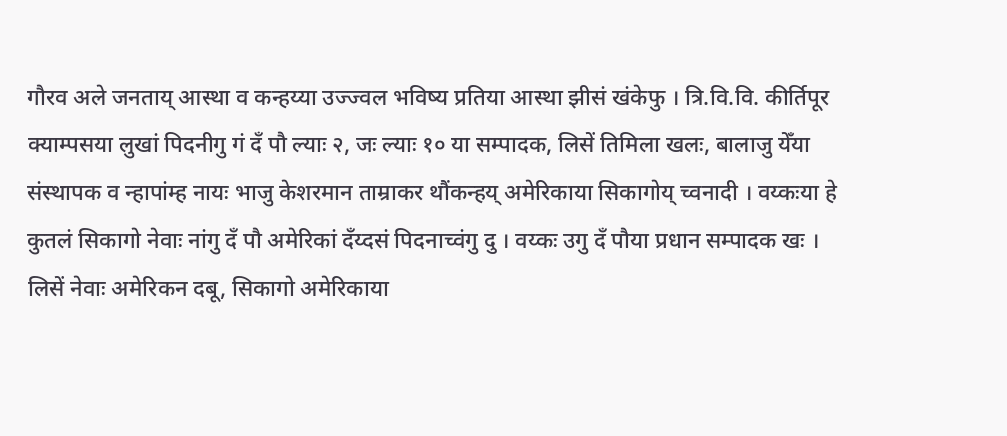गौरव अले जनताय् आस्था व कन्हय्या उज्ज्वल भविष्य प्रतिया आस्था झीसं खंकेफु । त्रि.वि.वि. कीर्तिपूर क्याम्पसया लुखां पिदनीगु गं दँ पौ ल्याः २, जः ल्याः १० या सम्पादक, लिसें तिमिला खलः, बालाजु येँया संस्थापक व न्हापांम्ह नायः भाजु केशरमान ताम्राकर थौंकन्हय् अमेरिकाया सिकागोय् च्वनादी । वय्कःया हे कुतलं सिकागो नेवाः नांगु दँ पौ अमेरिकां दँय्दसं पिदनाच्वंगु दु । वय्कः उगु दँ पौया प्रधान सम्पादक खः । लिसें नेवाः अमेरिकन दबू, सिकागो अमेरिकाया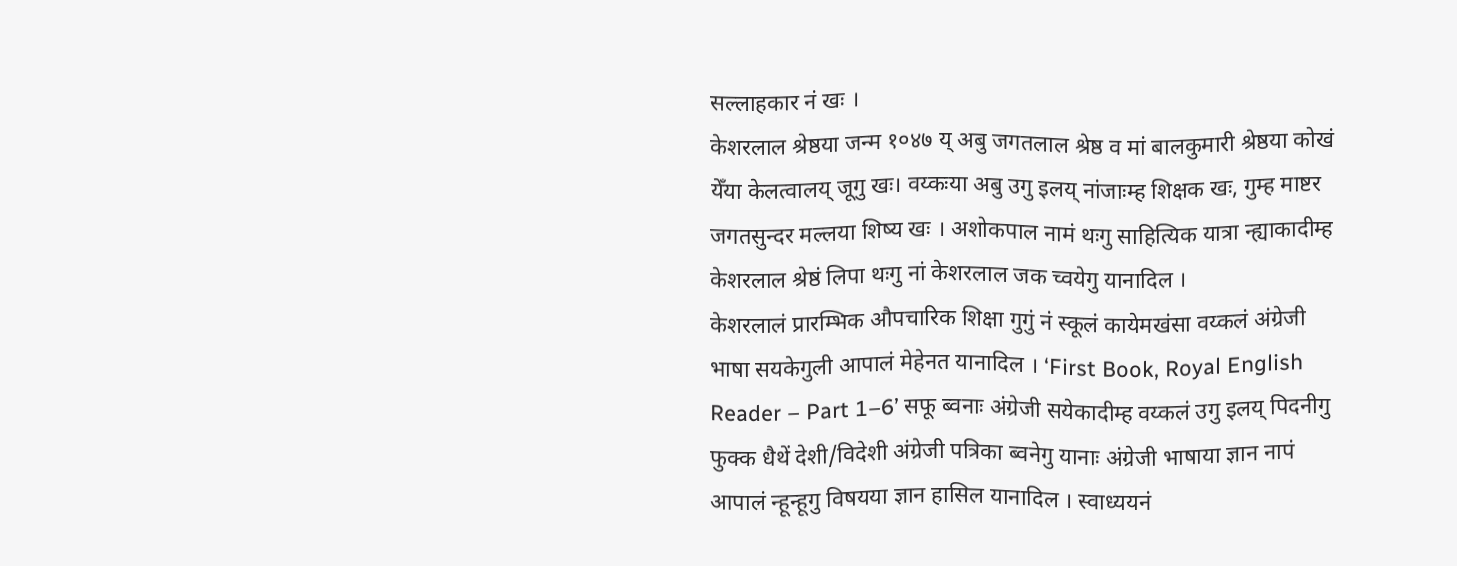सल्लाहकार नं खः ।
केशरलाल श्रेष्ठया जन्म १०४७ य् अबु जगतलाल श्रेष्ठ व मां बालकुमारी श्रेष्ठया कोखं येँया केलत्वालय् जूगु खः। वय्कःया अबु उगु इलय् नांजाःम्ह शिक्षक खः, गुम्ह माष्टर जगतसुन्दर मल्लया शिष्य खः । अशोकपाल नामं थःगु साहित्यिक यात्रा न्ह्याकादीम्ह केशरलाल श्रेष्ठं लिपा थःगु नां केशरलाल जक च्वयेगु यानादिल ।
केशरलालं प्रारम्भिक औपचारिक शिक्षा गुगुं नं स्कूलं कायेमखंसा वय्कलं अंग्रेजी भाषा सयकेगुली आपालं मेहेनत यानादिल । ‘First Book, Royal English Reader – Part 1–6’ सफू ब्वनाः अंग्रेजी सयेकादीम्ह वय्कलं उगु इलय् पिदनीगु फुक्क धैथें देशी/विदेशी अंग्रेजी पत्रिका ब्वनेगु यानाः अंग्रेजी भाषाया ज्ञान नापं आपालं न्हून्हूगु विषयया ज्ञान हासिल यानादिल । स्वाध्ययनं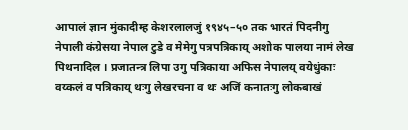आपालं ज्ञान मुंकादीम्ह केशरलालजुं १९४५–५० तक भारतं पिदनीगु नेपाली कंग्रेसया नेपाल टुडे व मेमेगु पत्रपत्रिकाय् अशोक पालया नामं लेख पिथनादिल । प्रजातन्त्र लिपा उगु पत्रिकाया अफिस नेपालय् वयेधुंकाः वय्कलं व पत्रिकाय् थःगु लेखरचना व थः अजिं कनातःगु लोकबाखं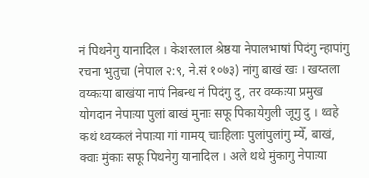नं पिथनेगु यानादिल । केशरलाल श्रेष्ठया नेपालभाषां पिदंगु न्हापांगु रचना भुतुचा (नेपाल २:९, ने.सं १०७३) नांगु बाखं खः । खय्तला वय्कःया बाखंया नापं निबन्ध नं पिदंगु दु, तर वय्कःया प्रमुख योगदान नेपाःया पुलां बाखं मुनाः सफू पिकायेगुली जूगु दु । थ्वहे कथं थ्वय्कलं नेपाःया गां गामय् चाःहिलाः पुलांपुलांगु म्येँ, बाखं, क्वाः मुंकाः सफू पिथनेगु यानादिल । अले थथे मुंकागु नेपाःया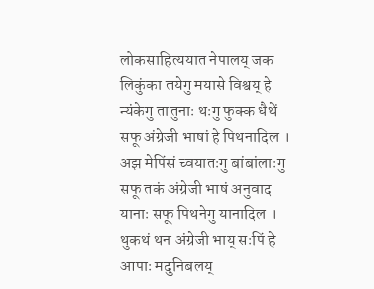लोकसाहित्ययात नेपालय् जक लिकुंका तयेगु मयासे विश्वय् हे न्यंकेगु तातुनाः थःगु फुक्क धैथें सफू अंग्रेजी भाषां हे पिथनादिल । अझ मेपिंसं च्वयातःगु बांबांलाःगु सफू तकं अंग्रेजी भाषं अनुवाद यानाः सफू पिथनेगु यानादिल । थुकथं थन अंग्रेजी भाय् सःपिं हे आपाः मदुनिबलय्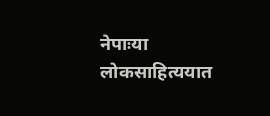नेपाःया लोकसाहित्ययात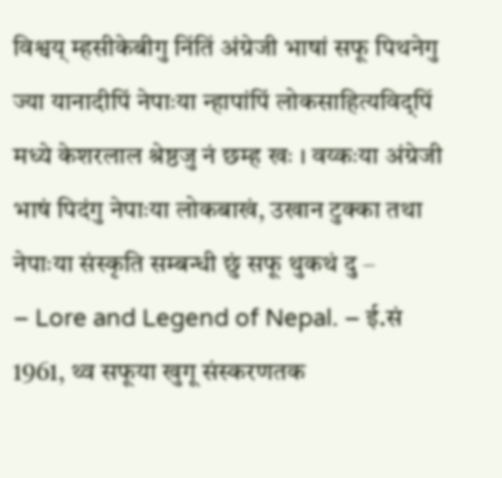विश्वय् म्हसीकेबीगु निंतिं अंग्रेजी भाषां सफू पिथनेगु ज्या यानादीपिं नेपाःया न्हापांपिं लोकसाहित्यविद्पिं मध्ये केशरलाल श्रेष्ठजु नं छम्ह खः । वय्कःया अंग्रेजी भाषं पिदंगु नेपाःया लोकबाखं, उखान टुक्का तथा नेपाःया संस्कृति सम्बन्धी छुं सफू थुकथं दु –
– Lore and Legend of Nepal. – ई.सं 1961, थ्व सफूया खुगू संस्करणतक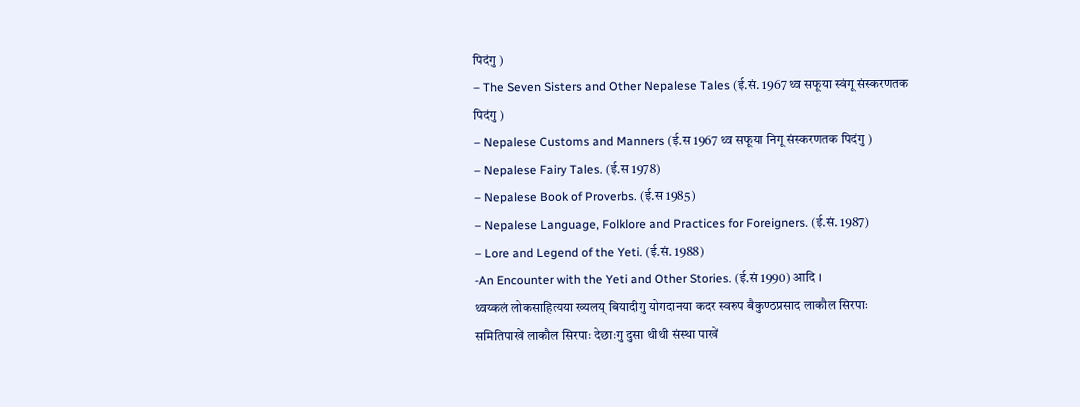पिदंगु )
– The Seven Sisters and Other Nepalese Tales (ई.सं. 1967 थ्व सफूया स्वंगू संस्करणतक पिदंगु )
– Nepalese Customs and Manners (ई.स 1967 थ्व सफूया निगू संस्करणतक पिदंगु )
– Nepalese Fairy Tales. (ई.स 1978)
– Nepalese Book of Proverbs. (ई.स 1985)
– Nepalese Language, Folklore and Practices for Foreigners. (ई.सं. 1987)
– Lore and Legend of the Yeti. (ई.सं. 1988)
-An Encounter with the Yeti and Other Stories. (ई.सं 1990) आदि ।
थ्वय्कलं लोकसाहित्यया ख्यलय् बियादीगु योगदानया कदर स्वरुप बैकुण्ठप्रसाद लाकौल सिरपाः समितिपाखें लाकौल सिरपाः देछाःगु दुसा थीथी संस्था पाखें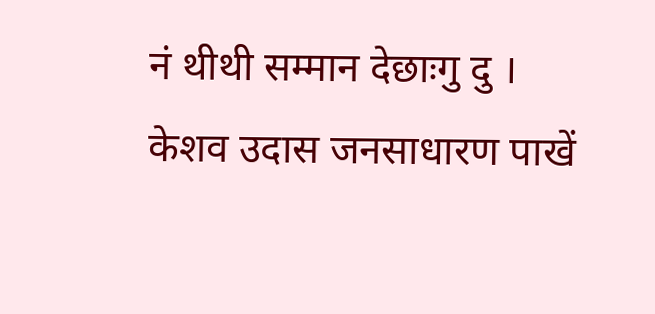नं थीथी सम्मान देछाःगु दु ।
केशव उदास जनसाधारण पाखें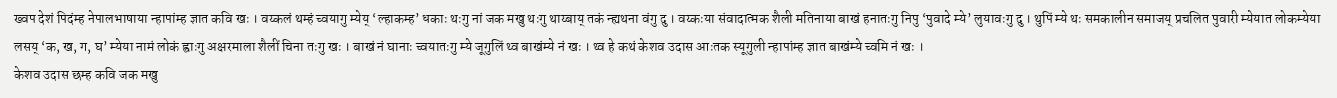ख्वप देशं पिदंम्ह नेपालभाषाया न्हापांम्ह ज्ञात कवि खः । वय्कलं थम्हं च्वयागु म्येय् ‘ल्हाकम्ह’ धकाः थःगु नां जक मखु थःगु थाय्बाय् तकं न्ह्यथना वंगु दु । वय्कःया संवादात्मक शैली मतिनाया बाखं हनातःगु निपु ‘पुवादे म्ये’ लुयावःगु दु । थुपिं म्ये थः समकालीन समाजय् प्रचलित पुवारी म्येयात लोकम्येया लसय् ‘क, ख, ग, घ’ म्येया नामं लोकं ह्वाःगु अक्षरमाला शैलीं चिना तःगु खः । बाखं नं घानाः च्वयातःगु म्ये जूगुलिं थ्व बाखंम्ये नं खः । थ्व हे कथं केशव उदास आःतक स्यूगुली न्हापांम्ह ज्ञात बाखंम्ये च्वमि नं खः ।
केशव उदास छम्ह कवि जक मखु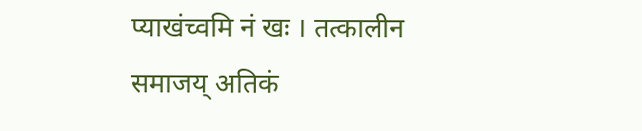प्याखंच्वमि नं खः । तत्कालीन समाजय् अतिकं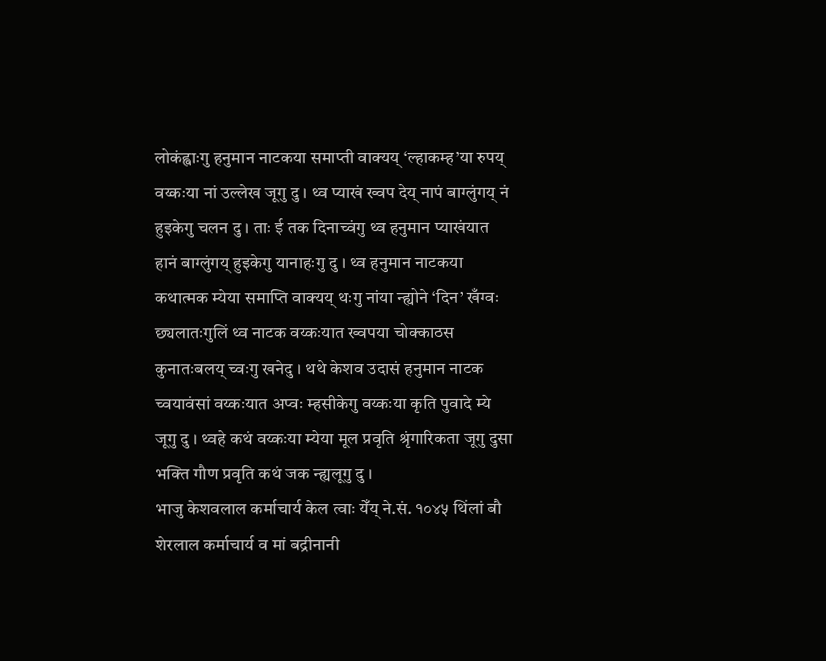लोकंह्वाःगु हनुमान नाटकया समाप्ती वाक्यय् ‘ल्हाकम्ह’या रुपय् वय्कःया नां उल्लेख जूगु दु । थ्व प्याखं ख्वप देय् नापं बाग्लुंगय् नं हुइकेगु चलन दु । ताः ई तक दिनाच्वंगु थ्व हनुमान प्याखंयात हानं बाग्लुंगय् हुइकेगु यानाहःगु दु । थ्व हनुमान नाटकया कथात्मक म्येया समाप्ति वाक्यय् थःगु नांया न्ह्योने ‘दिन’ खँग्वः छ्यलातःगुलिं थ्व नाटक वय्कःयात ख्वपया चोक्काठस कुनातःबलय् च्वःगु खनेदु । थथे केशव उदासं हनुमान नाटक च्वयावंसां वय्कःयात अप्वः म्हसीकेगु वय्कःया कृति पुवादे म्ये जूगु दु । थ्वहे कथं वय्कःया म्येया मूल प्रवृति श्रृंगारिकता जूगु दुसा भक्ति गौण प्रवृति कथं जक न्ह्यलूगु दु ।
भाजु केशवलाल कर्माचार्य केल त्वाः येँय् ने.सं. १०४५ थिंलां बौ शेरलाल कर्माचार्य व मां बद्रीनानी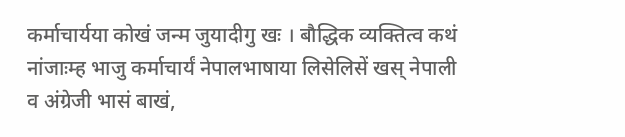कर्माचार्यया कोखं जन्म जुयादीगु खः । बौद्धिक व्यक्तित्व कथं नांजाःम्ह भाजु कर्माचार्यं नेपालभाषाया लिसेलिसें खस् नेपाली व अंग्रेजी भासं बाखं,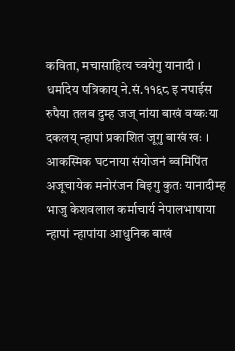कविता, मचासाहित्य च्वयेगु यानादी । धर्मादेय पत्रिकाय् ने.सं.११६८ इ नपाईस रुपैया तलब दुम्ह जज् नांया बाखं वय्कःया दकलय् न्हापां प्रकाशित जूगु बाखं खः ।
आकस्मिक घटनाया संयोजनं ब्वमिपिंत अजूचायेक मनोरंजन बिइगु कुतः यानादीम्ह भाजु केशवलाल कर्माचार्य नेपालभाषाया न्हापां न्हापांया आधुनिक बाखं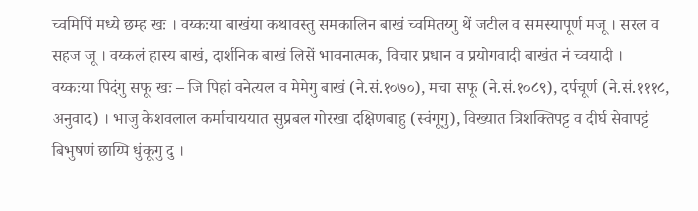च्वमिपिं मध्ये छम्ह खः । वय्कःया बाखंया कथावस्तु समकालिन बाखं च्वमितय्गु थें जटील व समस्यापूर्ण मजू । सरल व सहज जू । वय्कलं हास्य बाखं, दार्शनिक बाखं लिसें भावनात्मक, विचार प्रधान व प्रयोगवादी बाखंत नं च्वयादी ।
वय्कःया पिदंगु सफू खः – जि पिहां वनेत्यल व मेमेगु बाखं (ने.सं.१०७०), मचा सफू (ने.सं.१०८९), दर्पचूर्ण (ने.सं.१११८, अनुवाद) । भाजु केशवलाल कर्माचाययात सुप्रबल गोरखा दक्षिणबाहु (स्वंगूगु), विख्यात त्रिशक्तिपट्ट व दीर्घ सेवापट्टं बिभुषणं छाय्पि धुंकूगु दु ।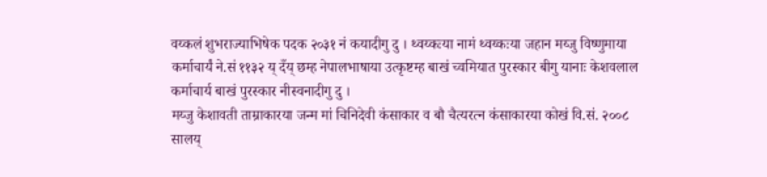वय्कलं शुभराज्याभिषेक पदक २०३१ नं कयादीगु दु । थ्वय्कःया नामं थ्वय्कःया जहान मय्जु विष्णुमाया कर्माचार्यं ने.सं ११३२ य् दँय् छम्ह नेपालभाषाया उत्कृष्टम्ह बाखं च्वमियात पुरस्कार बीगु यानाः केशवलाल कर्माचार्य बाखं पुरस्कार नीस्वनादीगु दु ।
मय्जु केशावती ताम्राकारया जन्म मां चिनिदेवी कंसाकार व बौ चैत्यरत्न कंसाकारया कोखं वि.सं. २००८ सालय्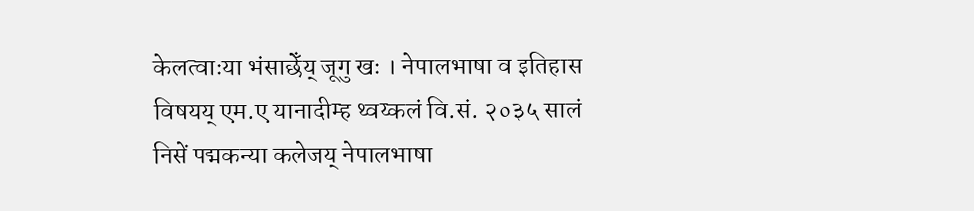केलत्वाःया भंसाछेँय् जूगु खः । नेपालभाषा व इतिहास विषयय् एम.ए यानादीम्ह थ्वय्कलं वि.सं. २०३५ सालं निसें पद्मकन्या कलेजय् नेपालभाषा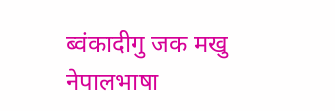ब्वंकादीगु जक मखु नेपालभाषा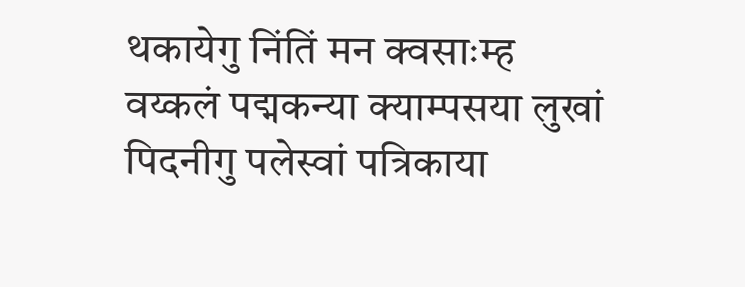थकायेगु निंतिं मन क्वसाःम्ह वय्कलं पद्मकन्या क्याम्पसया लुखां पिदनीगु पलेस्वां पत्रिकाया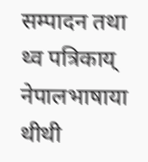सम्पादन तथा थ्व पत्रिकाय् नेपालभाषाया थीथी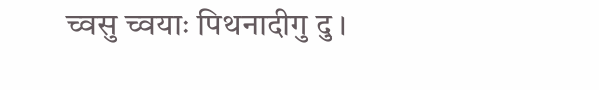च्वसु च्वयाः पिथनादीगु दु ।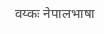वय्कः नेपालभाषा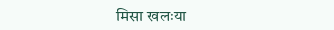मिसा खलःया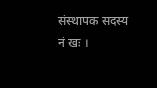संस्थापक सदस्य नं खः ।